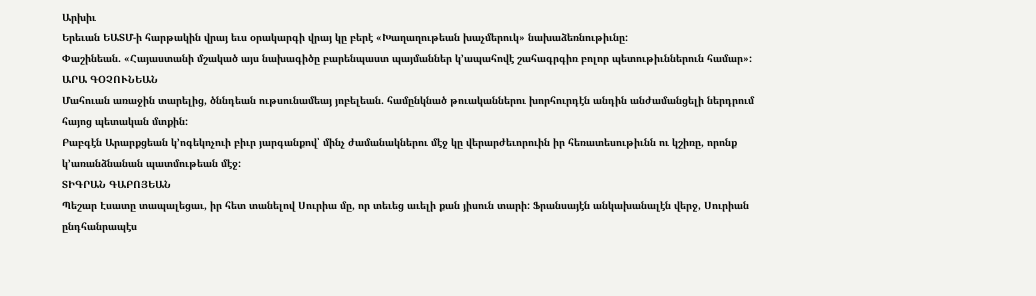Արխիւ
Երեւան ԵԱՏՄ-ի հարթակին վրայ եւս օրակարգի վրայ կը բերէ «Խաղաղութեան խաչմերուկ» նախաձեռնութիւնը:
Փաշինեան. «Հայաստանի մշակած այս նախագիծը բարենպաստ պայմաններ կ՚ապահովէ շահագրգիռ բոլոր պետութիւններուն համար»:
ԱՐԱ ԳՕՉՈՒՆԵԱՆ
Մահուան առաջին տարելից, ծննդեան ութսունամեայ յոբելեան. համընկնած թուականներու խորհուրդէն անդին անժամանցելի ներդրում հայոց պետական մտքին:
Բաբգէն Արարքցեան կ՚ոգեկոչուի բիւր յարգանքով՝ մինչ ժամանակներու մէջ կը վերարժեւորուին իր հեռատեսութիւնն ու կշիռը, որոնք կ՚առանձնանան պատմութեան մէջ:
ՏԻԳՐԱՆ ԳԱԲՈՅԵԱՆ
Պեշար Էսատը տապալեցաւ, իր հետ տանելով Սուրիա մը, որ տեւեց աւելի քան յիսուն տարի: Ֆրանսայէն անկախանալէն վերջ, Սուրիան ընդհանրապէս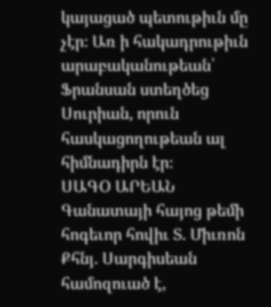կայացած պետութիւն մը չէր։ Առ ի հակադրութիւն արաբականութեան՝ Ֆրանսան ստեղծեց Սուրիան, որուն հասկացողութեան ալ հիմնադիրն էր։
ՍԱԳՕ ԱՐԵԱՆ
Գանատայի հայոց թեմի հոգեւոր հովիւ Տ. Միւռոն Քհնյ. Սարգիսեան համոզուած է,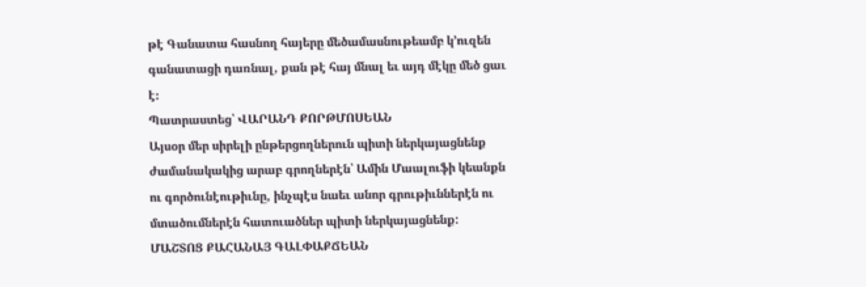թէ Գանատա հասնող հայերը մեծամասնութեամբ կ՚ուզեն գանատացի դառնալ, քան թէ հայ մնալ եւ այդ մէկը մեծ ցաւ է։
Պատրաստեց՝ ՎԱՐԱՆԴ ՔՈՐԹՄՈՍԵԱՆ
Այսօր մեր սիրելի ընթերցողներուն պիտի ներկայացնենք ժամանակակից արաբ գրողներէն՝ Ամին Մաալուֆի կեանքն ու գործունէութիւնը, ինչպէս նաեւ անոր գրութիւններէն ու մտածումներէն հատուածներ պիտի ներկայացնենք:
ՄԱՇՏՈՑ ՔԱՀԱՆԱՅ ԳԱԼՓԱՔՃԵԱՆ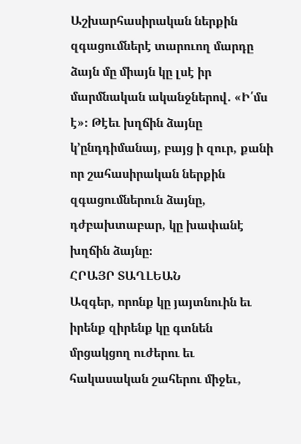Աշխարհասիրական ներքին զգացումներէ տարուող մարդը ձայն մը միայն կը լսէ իր մարմնական ականջներով. «Ի՛մս է»։ Թէեւ խղճին ձայնը կ՚ընդդիմանայ, բայց ի զուր, քանի որ շահասիրական ներքին զգացումներուն ձայնը, դժբախտաբար, կը խափանէ խղճին ձայնը։
ՀՐԱՅՐ ՏԱՂԼԵԱՆ
Ազգեր, որոնք կը յայտնուին եւ իրենք զիրենք կը գտնեն մրցակցող ուժերու եւ հակասական շահերու միջեւ,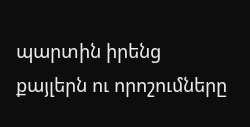պարտին իրենց քայլերն ու որոշումները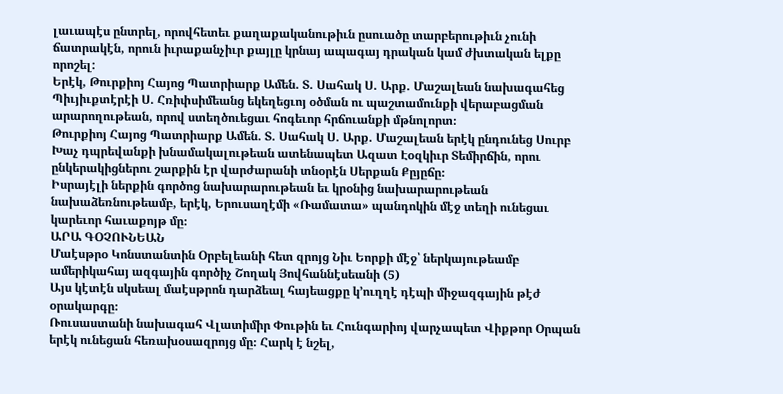լաւապէս ընտրել, որովհետեւ քաղաքականութիւն ըսուածը տարբերութիւն չունի ճատրակէն, որուն իւրաքանչիւր քայլը կրնայ ապագայ դրական կամ ժխտական ելքը որոշել:
Երէկ, Թուրքիոյ Հայոց Պատրիարք Ամեն. Տ. Սահակ Ս. Արք. Մաշալեան նախագահեց Պիւյիւքտէրէի Ս. Հռիփսիմեանց եկեղեցւոյ օծման ու պաշտամունքի վերաբացման արարողութեան, որով ստեղծուեցաւ հոգեւոր հրճուանքի մթնոլորտ։
Թուրքիոյ Հայոց Պատրիարք Ամեն. Տ. Սահակ Ս. Արք. Մաշալեան երէկ ընդունեց Սուրբ Խաչ դպրեվանքի խնամակալութեան ատենապետ Ազատ Էօզկիւր Տեմիրճին, որու ընկերակիցներու շարքին էր վարժարանի տնօրէն Սերքան Քըյըճը։
Իսրայէլի ներքին գործոց նախարարութեան եւ կրօնից նախարարութեան նախաձեռնութեամբ, երէկ, Երուսաղէմի «Ռամատա» պանդոկին մէջ տեղի ունեցաւ կարեւոր հաւաքոյթ մը։
ԱՐԱ ԳՕՉՈՒՆԵԱՆ
Մաէսթրօ Կոնստանտին Օրբելեանի հետ զրոյց Նիւ Եորքի մէջ՝ ներկայութեամբ ամերիկահայ ազգային գործիչ Շողակ Յովհաննէսեանի (5)
Այս կէտէն սկսեալ մաէսթրոն դարձեալ հայեացքը կ՚ուղղէ դէպի միջազգային թէժ օրակարգը։
Ռուսաստանի նախագահ Վլատիմիր Փութին եւ Հունգարիոյ վարչապետ Վիքթոր Օրպան երէկ ունեցան հեռախօսազրոյց մը։ Հարկ է նշել,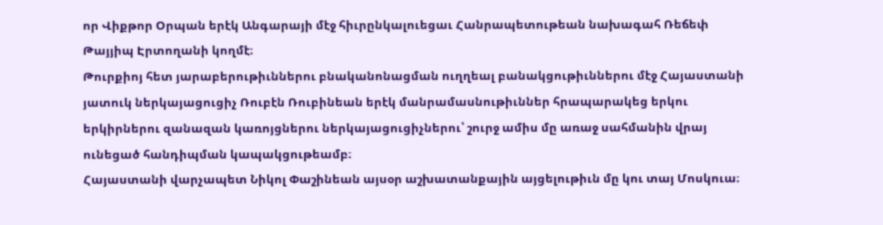որ Վիքթոր Օրպան երէկ Անգարայի մէջ հիւրընկալուեցաւ Հանրապետութեան նախագահ Ռեճեփ Թայյիպ Էրտողանի կողմէ։
Թուրքիոյ հետ յարաբերութիւններու բնականոնացման ուղղեալ բանակցութիւններու մէջ Հայաստանի յատուկ ներկայացուցիչ Ռուբէն Ռուբինեան երէկ մանրամասնութիւններ հրապարակեց երկու երկիրներու զանազան կառոյցներու ներկայացուցիչներու՝ շուրջ ամիս մը առաջ սահմանին վրայ ունեցած հանդիպման կապակցութեամբ։
Հայաստանի վարչապետ Նիկոլ Փաշինեան այսօր աշխատանքային այցելութիւն մը կու տայ Մոսկուա։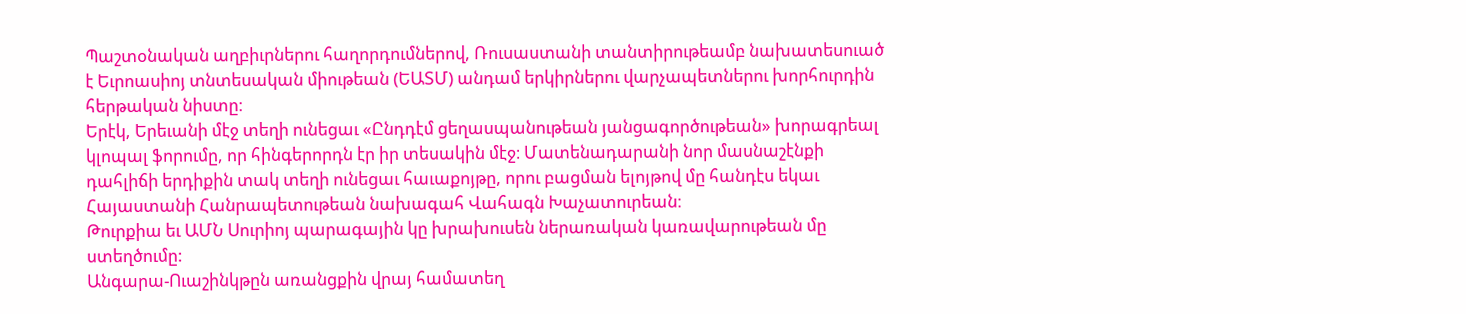Պաշտօնական աղբիւրներու հաղորդումներով, Ռուսաստանի տանտիրութեամբ նախատեսուած է Եւրոասիոյ տնտեսական միութեան (ԵԱՏՄ) անդամ երկիրներու վարչապետներու խորհուրդին հերթական նիստը։
Երէկ, Երեւանի մէջ տեղի ունեցաւ «Ընդդէմ ցեղասպանութեան յանցագործութեան» խորագրեալ կլոպալ ֆորումը, որ հինգերորդն էր իր տեսակին մէջ։ Մատենադարանի նոր մասնաշէնքի դահլիճի երդիքին տակ տեղի ունեցաւ հաւաքոյթը, որու բացման ելոյթով մը հանդէս եկաւ Հայաստանի Հանրապետութեան նախագահ Վահագն Խաչատուրեան։
Թուրքիա եւ ԱՄՆ Սուրիոյ պարագային կը խրախուսեն ներառական կառավարութեան մը ստեղծումը:
Անգարա-Ուաշինկթըն առանցքին վրայ համատեղ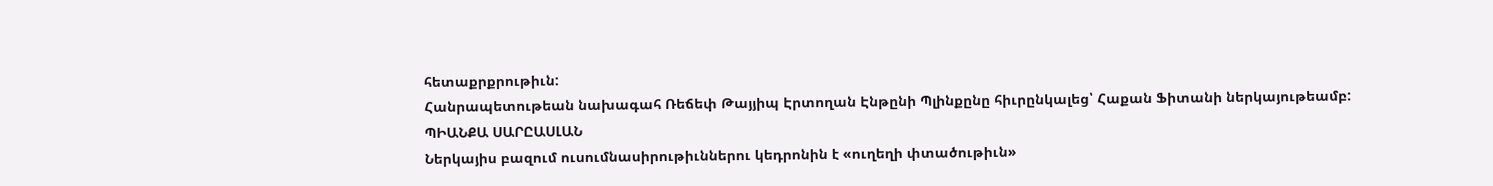հետաքրքրութիւն:
Հանրապետութեան նախագահ Ռեճեփ Թայյիպ Էրտողան Էնթընի Պլինքընը հիւրընկալեց՝ Հաքան Ֆիտանի ներկայութեամբ:
ՊԻԱՆՔԱ ՍԱՐԸԱՍԼԱՆ
Ներկայիս բազում ուսումնասիրութիւններու կեդրոնին է «ուղեղի փտածութիւն»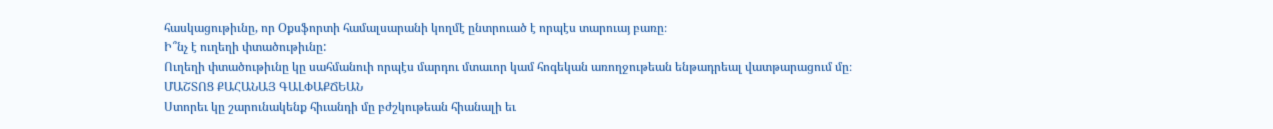հասկացութիւնը, որ Օքսֆորտի համալսարանի կողմէ ընտրուած է որպէս տարուայ բառը։
Ի՞նչ է ուղեղի փտածութիւնը:
Ուղեղի փտածութիւնը կը սահմանուի որպէս մարդու մտաւոր կամ հոգեկան առողջութեան ենթադրեալ վատթարացում մը։
ՄԱՇՏՈՑ ՔԱՀԱՆԱՅ ԳԱԼՓԱՔՃԵԱՆ
Ստորեւ կը շարունակենք հիւանդի մը բժշկութեան հիանալի եւ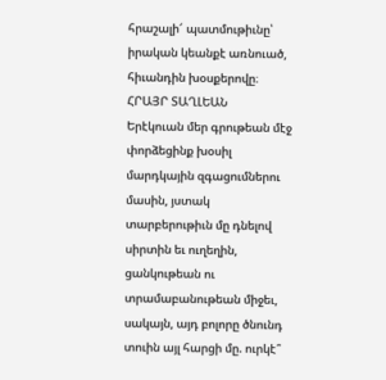հրաշալի՜ պատմութիւնը՝ իրական կեանքէ առնուած, հիւանդին խօսքերովը։
ՀՐԱՅՐ ՏԱՂԼԵԱՆ
Երէկուան մեր գրութեան մէջ փորձեցինք խօսիլ մարդկային զգացումներու մասին, յստակ տարբերութիւն մը դնելով սիրտին եւ ուղեղին, ցանկութեան ու տրամաբանութեան միջեւ, սակայն, այդ բոլորը ծնունդ տուին այլ հարցի մը. ուրկէ՞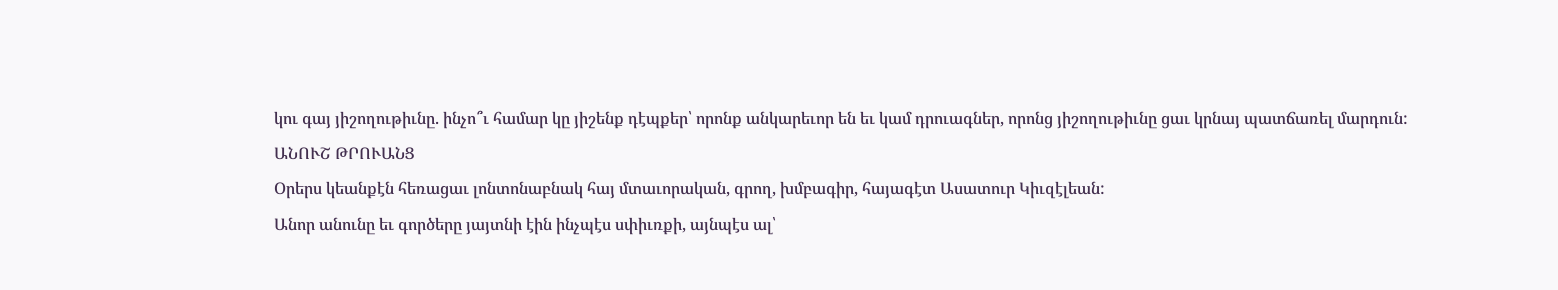կու գայ յիշողութիւնը. ինչո՞ւ համար կը յիշենք դէպքեր՝ որոնք անկարեւոր են եւ կամ դրուագներ, որոնց յիշողութիւնը ցաւ կրնայ պատճառել մարդուն:
ԱՆՈՒՇ ԹՐՈՒԱՆՑ
Օրերս կեանքէն հեռացաւ լոնտոնաբնակ հայ մտաւորական, գրող, խմբագիր, հայագէտ Ասատուր Կիւզէլեան:
Անոր անունը եւ գործերը յայտնի էին ինչպէս սփիւռքի, այնպէս ալ՝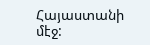Հայաստանի մէջ: